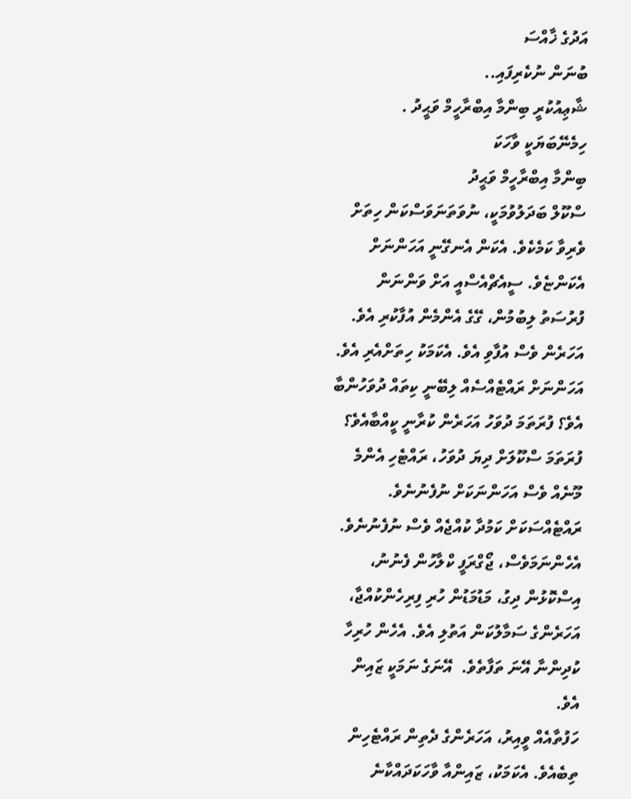އަދުގެ ޚާއްސަ
ބުނަން ނުކެރިފައި..
ޝާޢިއުކުރީ ބިންމާ އިބްރާހީމް ވަޙީދު . ހިމެނޭބަޔަކީ ވާހަކަ
ބިންމާ އިބްރާހީމް ވަޙީދު
ސްކޫލް ބަދަލުވުމަކީ، ނުވަތަނަވަސްކަން ހިތަށް ވެރިވާ ކަމެކެވެ. އެކަން އެނގޭނީ އަހަންނަށް އެކަންޏެވެ. ސީއެޗްއެސްއީ އަށް ވަންނަން ފުރުސަތު ލިބުމުން، ގޭގެ އެންމެން އުފާކުރި އެވެ. އަހަރެން ވެސް އުފާވި އެވެ. އެކަމަކު ހިތަށްއެރި އެވެ. އަހަންނަށް ރައްޓެއްސެއް ލިބޭނީ ކިތައް ދުވަހުންބާ އެވެ؟ ފުރަތަމަ ދުވަހު އަހަރެން ކުރާނީ ކީއްބާއެވެ؟
ފުރަތަމަ ސްކޫލަށް ދިޔަ ދުވަހު، ރައްޓެހި އެންމެ މޫނެއް ވެސް އަހަންނަކަށް ނުފެނުނެވެ. ރައްޓެއްސަކަށް ކަމުދާ ކުއްޖެއް ވެސް ނުފެނުނެވެ. އެހެންނަމަވެސް، ޖޯގްރަފީ ކްލާހުން ފެނުނު، އިސްކޮޅުން ދިގު، މަޑުމަޑުން ހުރި ފިރިހެންކުއްޖާ، އަހަރެންގެ ސަމާލުކަން އަތުލި އެވެ. އެހެން ހުރިހާ ކުދިންނާ އޭނަ ތަފާތެވެ.  އޭނަގެ ނަމަކީ ޒައިން އެވެ.
ހަފުތާއެއް ވީއިރު، އަހަރެންގެ ދެތިން ރައްޓެހިން ތިބެއެވެ. އެކަމަކު، ޒައިންއާ ވާހަކަދައްކާނެ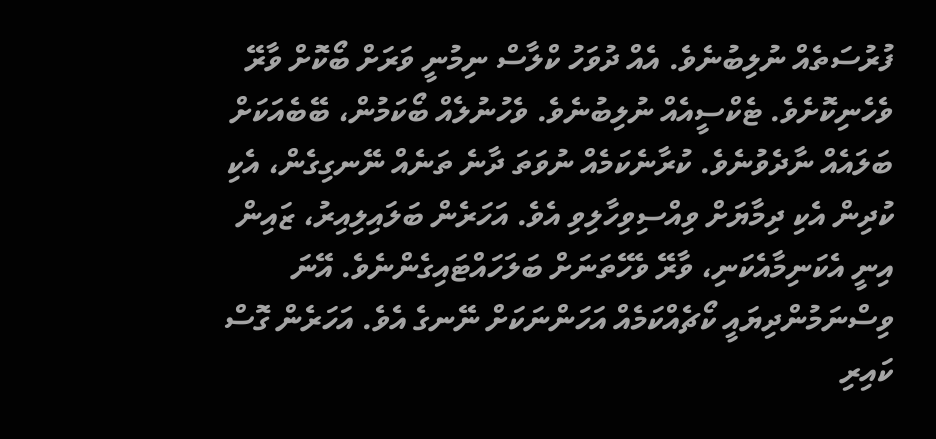ފުރުސަތެއް ނުލިބުނެވެ. އެއް ދުވަހު ކްލާސް ނިމުނީ ވަރަށް ބޯކޮށް ވާރޭ ވެހެނިކޮށެވެ. ޓެކްސީއެއް ނުލިބުނެވެ. ވެހުނުލެއް ބޯކަމުން، ބޭބެއަކަށް ބަލައެއް ނާދެވުނެވެ. ކުރާނެކަމެއް ނުވަތަ ދާނެ ތަނެއް ނޭނގިގެން، އެކި ކުދިން އެކި ދިމާޔަށް ވިއްސިވިހާލިވި އެވެ. އަހަރެން ބަލައިލިއިރު، ޒައިން އިނީ އެކަނިމާއެކަނި، ވާރޭ ވެހޭތަނަށް ބަލަހައްޓައިގެންނެވެ. އޭނަ ވިސްނަމުންދިޔައީ ކޯޗެއްކަމެއް އަހަންނަކަށް ނޭނގެ އެވެ. އަހަރެން ގޮސް ކައިރި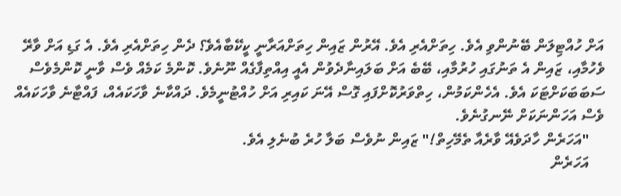އަށް ހުއްޓިލަން ބޭނުންވި އެވެ. ހިތަށްއެރި އެވެ. އޭރުން ޒައިން ހިތަށްއަރާނީ ކީކޭބާއެވެ؟ ދެން ހިތަށްއެރި އެވެ. އެ ގަޑި އަށް ވާރޭ ވެހުމާއި، ޒައިން އެ ތަނުގައި ހުރުމާއި، ބޭބެ އަށް ބަލައިނާދެވުން އެއީ އިއްތިފާގެއް ނޫނެވެ. ކޮންމެ ކަމެއް ވެސް ވާނީ ކޮންމެވެސް ސަބަބަކަށްޓަކަ އެވެ. އެހެންކަމުން، ހިތްވަރުކޮށްފައި ގޮސް އޭނަ ކައިރި އަށް ހުއްޓުނީމެވެ. ދައްކާނެ ވާހަކައެއް، ފައްޓާނެ ވާހަކައެއް ވެސް އަހަންނަކަށް ނޭނގުނެވެ.
    "އަހަރެން ހާދަވެއޭ ވާރެއާ ތެމޭހިތް!" ޒައިން ނުވެސް ބަލާ ހުރެ ބުނެލި އެވެ.
    އަހަރެން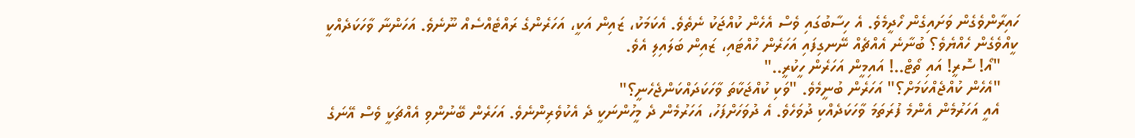ހައިރާންވެގެން ވަށައިގެން ހޯދީމެވެ. އެ ހިސާބުގައި ވެސް އެހެން ކުއްޖަކު ނެތެވެ. އެކަމަކު، ޒައިން އަކީ، އަހަރެންގެ ރައްޓެއްސެއް ނޫނެވެ. އަހަންނާ ވާހަކަދެއްކީ ކީއްވެގެން ހެއްޔެވެ؟ ބުނާނެ އެއްޗެއް ނޭނގިފައި އަހަރެން ހުއްޓައި، ޒައިން ބަލައިލި އެވެ.
    "އޯ! ސޮރީ! އައި ތޯޓް..! އައިމީން އަހަރެން ހީކުރީ.."
    "އެހެން ކުއްޖެއްކަމަށް؟" އަހަރެން ބުނީމެވެ. "ވަކި ކުއްޖަކާތަ ވާހަކަދައްކަންޖެހެނީ؟"
    އެއީ އަހަރުމެން އެންމެ ފުރަތަމަ ވާހަކަދެއްކި ދުވަހެވެ. އެ ދުވަހަށްފަހު، އަހަރުމެން ދެ މީހުންނަކީ ދެ އެކުވެރިންނެވެ. އަހަރެން ބޭނުންވި އެއްޗަކީ ވެސް އޭނަގެ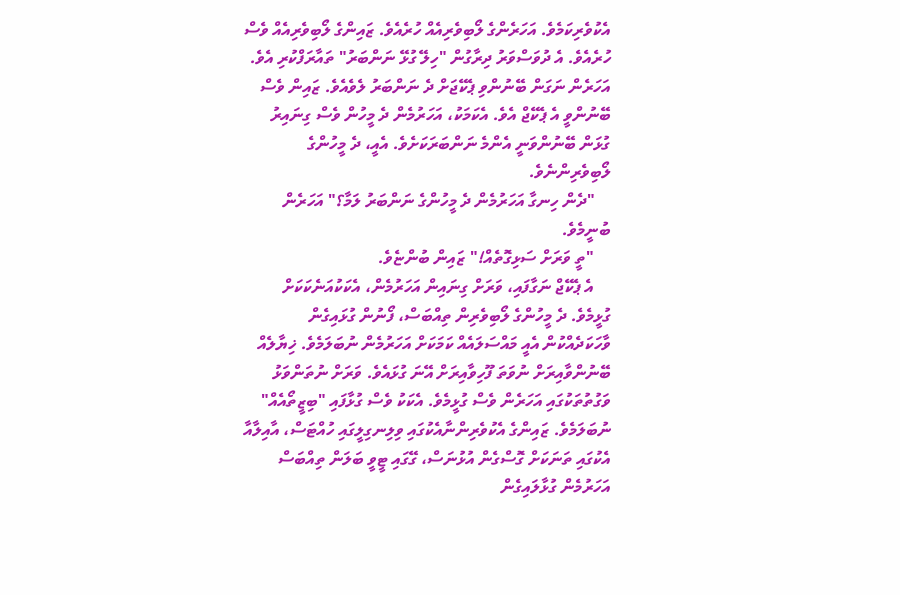އެކުވެރިކަމެވެ. އަހަރެންގެ ލޯބިވެރިއެއް ހުރެއެވެ. ޒައިންގެ ލޯބިވެރިއެއް ވެސް ހުރެއެވެ. އެ ދުވަސްވަރު ދިރާގުން "ހިލޭ ގުޅޭ ނަންބަރު" ތައާރަފްކުރި އެވެ. އަހަރެން ނަގަން ބޭނުންވި ޕެކޭޖަށް ދެ ނަންބަރު ލެވެއެވެ. ޒައިން ވެސް ބޭނުންވީ އެ ޕެކޭޖް އެވެ. އެކަމަކު، އަހަރުމެން ދެ މީހުން ވެސް ގިނައިރު ގުޅަން ބޭނުންވަނީ އެންމެ ނަންބަރަކަށެވެ. އެއީ، ދެ މީހުންގެ ލޯބިވެރިންނެވެ.
    "ދެން ހިނގާ އަހަރުމެން ދެ މީހުންގެ ނަންބަރު ލަމާ؟" އަހަރެން ބުނީމެވެ.
    "ތީ ވަރަށް ސަޅިގޮތެއް!" ޒައިން ބުންޏެވެ.
    އެ ޕެކޭޖް ނަގާފައި، ވަރަށް ގިނައިން އަހަރުމެން، އެކަކުއަނެކަކަށް ގުޅީމެވެ. ދެ މީހުންގެ ލޯބިވެރިން ތިއްބަސް، ފޯނުން ގުޅައިގެން ވާހަކަދެއްކުން އެއީ މައްސަލައެއް ކަމަކަށް އަހަރުމެން ނުބަލަމެވެ. ޚިޔާލެއް ބޭނުންވާއިރަށް ނުވަތަ ފޫހިވާއިރަށް އޭނަ ގުޅައެވެ. ވަރަށް ނުތަންވަޅު ވަގުތުތަކުގައި އަހަރެން ވެސް ގުޅީމެވެ. އެކަކު ވެސް ގުޅާފައި "ބިޒީތޯއެއް" ނުބަލަމެވެ. ޒައިންގެ އެކުވެރިންނާއެކުގައި ވިލިނގިލީގައި ހުއްޓަސް، އާއިލާއާ އެކުގައި ތަނަކަށް ގޮސްގެން އުޅުނަސް، ގޭގައި ޓީވީ ބަލަން ތިއްބަސް އަހަރުމެން ގުޅާލައިގެން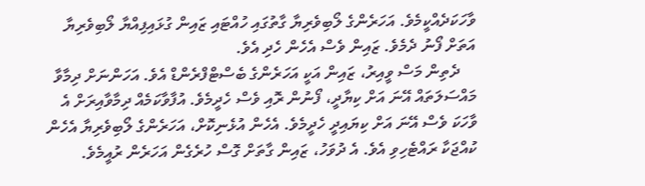ވާހަކަދެއްކީމެވެ. އަހަރެންގެ ލޯބިވެރިޔާ ގާތުގައި ހުއްޓައި ޒައިން ގުޅައިފިއްޔާ ލޯބިވެރިޔާ އަތަށް ފޯނު ދެމެވެ. ޒައިން ވެސް އެހެން ހެދި އެވެ.
    ދެތިން މަސް ވީއިރު، ޒައިން އަކީ އަހަރެންގެ ބެސްޓްފްރެންޑް އެވެ. އަހަންނަށް ދިމާވާ މައްސަލަތައް އޭނަ އަށް ކިޔާދީ، ފޯނުން ރޮއި ވެސް ހެދީމެވެ. އުފާވާކަމެއް ދިމާވާއިރަށް އެ ވާހަކަ ވެސް އޭނަ އަށް ކިޔައިދީ ހެދީމެވެ. އެހެން އުޅެނިކޮށް، އަހަރެންގެ ލޯބިވެރިޔާ އެހެން ކުއްޖަކާ ރައްޓެހިވި އެވެ. އެ ދުވަހު، ޒައިން ގާތަށް ގޮސް ހުރެގެން އަހަރެން ރުއީމެވެ.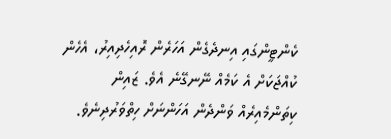ކެންޓީންގައި އިނދެގެން އަހަރެން ރޮއިހެދިއިރު، އެހެން ކުއްޖަކަށް އެ ކަމެއް ނޭނގޭނެ އެވެ. ޒައިން ކިތަންމެއިރެއް ވަންދެން އަހަންނަށް ހިތްވަރުދިނެވެ.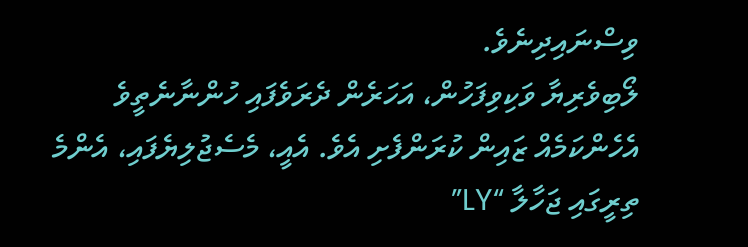ވިސްނައިދިނެވެ.
ލޯބިވެރިޔާ ވަކިވިފަހުން، އަހަރެން ދެރަވެފައި ހުންނާނެތީވެ އެހެންކަމެއް ޒައިން ކުރަންފެށި އެވެ. އެއީ، މެސެޖުލިޔެފައި، އެންމެ ތިރީގައި ޖަހާލާ “LY”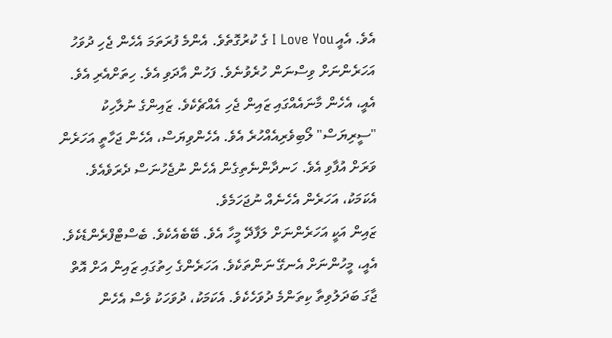އެވެ. އެއީ I Love You ގެ ކުރުގޮތެވެ. އެންމެ ފުރަތަމަ އެހެން ޖެހި ދުވަހު އަހަރެންނަށް ވިސްނަން ހުރެވުނެވެ. ފަހުން އާދަވި އެވެ. ހިތަށްއެރި އެވެ. އެއީ، އެހެން މާނައެއްގައި ޒައިން ޖެހި އެއްޗެކެވެ. ޒައިންގެ ނުލާހިކު "ސީރިޔަސް" ލޯބިވެރިއެއްހުރެ އެވެ. އެހެންވިޔަސް، އެހެން ޖަހާތީ އަހަރެން ވަރަށް އުފާވި އެވެ. ހަނދާންނެތިގެން އެހެން ނުޖެހުނަސް ދެރަވެއެވެ. އެކަމަކު، އަހަރެން އެހެނެއް ނުޖަހަމެވެ.
ޒައިން އަކީ އަހަރެންނަށް ލަފާދޭ މީހާ އެވެ. ބޭބެއެކެވެ. ބެސްޓްފްރެންޑެކެވެ. އެއީ، މީހުންނަށް އެނގޭ ނަންތަކެވެ. އަހަރެންގެ ހިތުގައި ޒައިން އަށް އޮތް ޖާގަ ބަދަލުވިތާ ކިތަންމެ ދުވަހެކެވެ. އެކަމަކު، ދުވަހަކު ވެސް އެހެން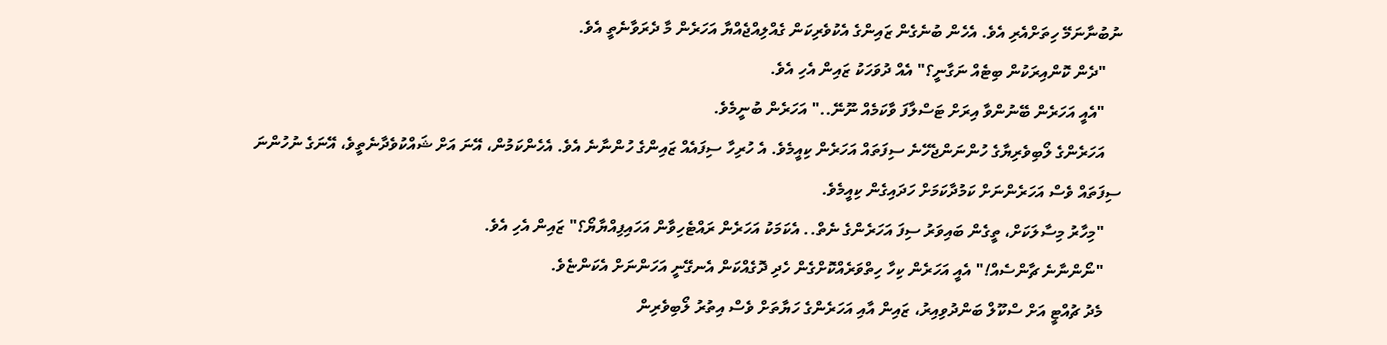ނުބުނާނަމޭ ހިތަށްއެރި އެވެ. އެހެން ބުނެގެން ޒައިންގެ އެކުވެރިކަން ގެއްލިއްޖެއްޔާ އަހަރެން މާ ދެރަވާނެތީ އެވެ.
    "ދެން ކޮންއިރަކުން ބިޓެއް ނަގާނީ؟" އެއް ދުވަހަކު ޒައިން އެހި އެވެ.
    "އެއީ އަހަރެން ބޭނުންވާ އިރަށް ޓަސްލާފަ ވާކަމެއް ނޫނޭ.." އަހަރެން ބުނީމެވެ.
    އަހަރެންގެ ލޯބިވެރިޔާގެ ހުންނަންޖެހޭނެ ސިފަތައް އަހަރެން ކިއީމެވެ. އެ ހުރިހާ ސިފައެއް ޒައިންގެ ހުންނާނެ އެވެ. އެހެންކަމުން، އޭނަ އަށް ޝައްކުވެދާނެތީވެ، އޭނަގެ ނުހުންނަ ސިފަތައް ވެސް އަހަރެންނަށް ކަމުދާކަމަށް ހަދައިގެން ކިއީމެވެ.
    "މިހާރު މިސާލަކަށް، ތީގެން ބައިވަރު ސިފަ އަހަރެންގެ ނެތް.. އެކަމަކު އަހަރެން ރައްޓެހިވާން އަހައިފިއްޔާޔޯ؟" ޒައިން އެހި އެވެ.
    "ނޯންނާނެ ޗާންސެއް!" އެއީ އަހަރެން ކިހާ ހިތްވަރެއްކޮށްގެން ހެދި ދޮގެއްކަން އެނގޭނީ އަހަންނަށް އެކަންޏެވެ.
    މެދު ޗުއްޓީ އަށް ސްކޫލް ބަންދުވިއިރު، ޒައިން އާއި އަހަރެންގެ ހަޔާތަށް ވެސް އިތުރު ލޯބިވެރިން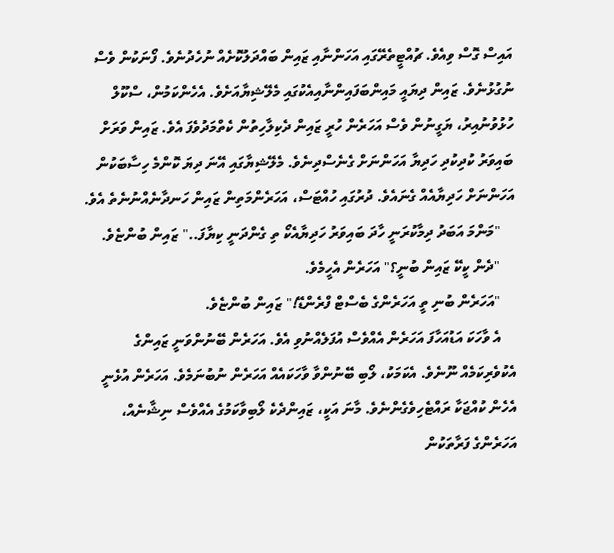އައިސް ގޮސް ވިއެވެ. ޗުއްޓީތެރޭގައި އަހަންނާއި ޒައިން ބައްދަލުކޮށެއް ނުހެދުނެވެ. ފޯނަކުން ވެސް ނުގުޅުނެވެ. ޒައިން ދިޔައީ މައިންބަފައިންނާއިއެކުގައި މެލޭޝިޔާއަށެވެ. އެހެންކަމުން، ސްކޫލް ހުޅުވުނުއިރު، ޔަގީނުން ވެސް އަހަރެން ހުރީ ޒައިން ދެކިލާހިތުން ކެތްމަދުވެފަ އެވެ. ޒައިން ވަރަށް ބައިވަރު ކުދިކުދި ހަދިޔާ އަހަންނަށް ގެނެސްދިނެވެ. މެލޭޝިޔާގައި އޭނަ ދިޔަ ކޮންމެ ހިސާބަކުން އަހަންނަށް ހަދިޔާއެއް ގެނައެވެ. ދުރުގައި ހުއްޓަސް، އަހަރެންމަތިން ޒައިން ހަނދާނެއްނުނެތެ އެވެ.
    "މަންމަ އަބަދު ދިމާކުރަނީ ހާދަ ބައިވަރު ހަދިޔާއެކޯ ތި ގެންދަނީ ކިޔާފަ.." ޒައިން ބުންޏެވެ.
    "ދެން ކީކޭ ޒައިން ބުނީ؟" އަހަރެން އެހީމެވެ.
    "އަހަރެން ބުނި ތީ އަހަރެންގެ ބެސްޓް ފްރެންޑޭ!" ޒައިން ބުންޏެވެ.
    އެ ވާހަކަ އަޑުއަހާފަ އަހަރެން އެއްވެސް އުފަލެއްނުވި އެވެ. އަހަރެން ބޭނުންވަނީ ޒައިންގެ އެކުވެރިކަމެއް ނޫނެވެ. އެކަމަކު، ލޯބި ބޭނުންވާ ވާހަކައެއް އަހަރެން ނުބުނަމެވެ. އަހަރެން އުޅެނީ އެހެން ކުއްޖަކާ ރައްޓެހިވެގެންނެވެ. މާނަ އަކީ، ޒައިންދެކެ ލޯބިވާކަމުގެ އެއްވެސް ނިޝާނެއް، އަހަރެންގެ ފަރާތަކުން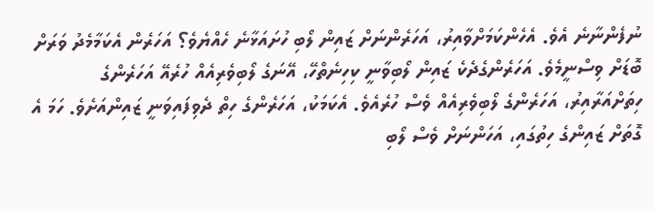ނުފެންނާނެ އެވެ. އެހެންކަމަށްވާއިރު، އަހަރެންނަށް ޒައިން ލޯބި ހުށައަޅާނެ ހެއްޔެވެ؟ އަހަރެން އެކަމާމެދު ވަރަށް ބޮޑަށް ވިސްނީމެވެ. އަހަރެންގެދެކެ ޒައިން ލޯބިވާނީ ކިހިނެތްހޭ، އޭނަގެ ލޯބިވެރިއެއް ހުރެއޭ އަހަރެންގެ ހިތަށްއަރާއިރު، އަހަރެންގެ ލޯބިވެރިއެއް ވެސް ހުރެއެވެ. އެކަމަކު، އަހަރެންގެ ހިތް ދެވިފައިވަނީ ޒައިންއަށެވެ. ހަމަ އެ ގޮތަށް ޒައިންގެ ހިތުގައި، އަހަންނަށް ވެސް ލޯބި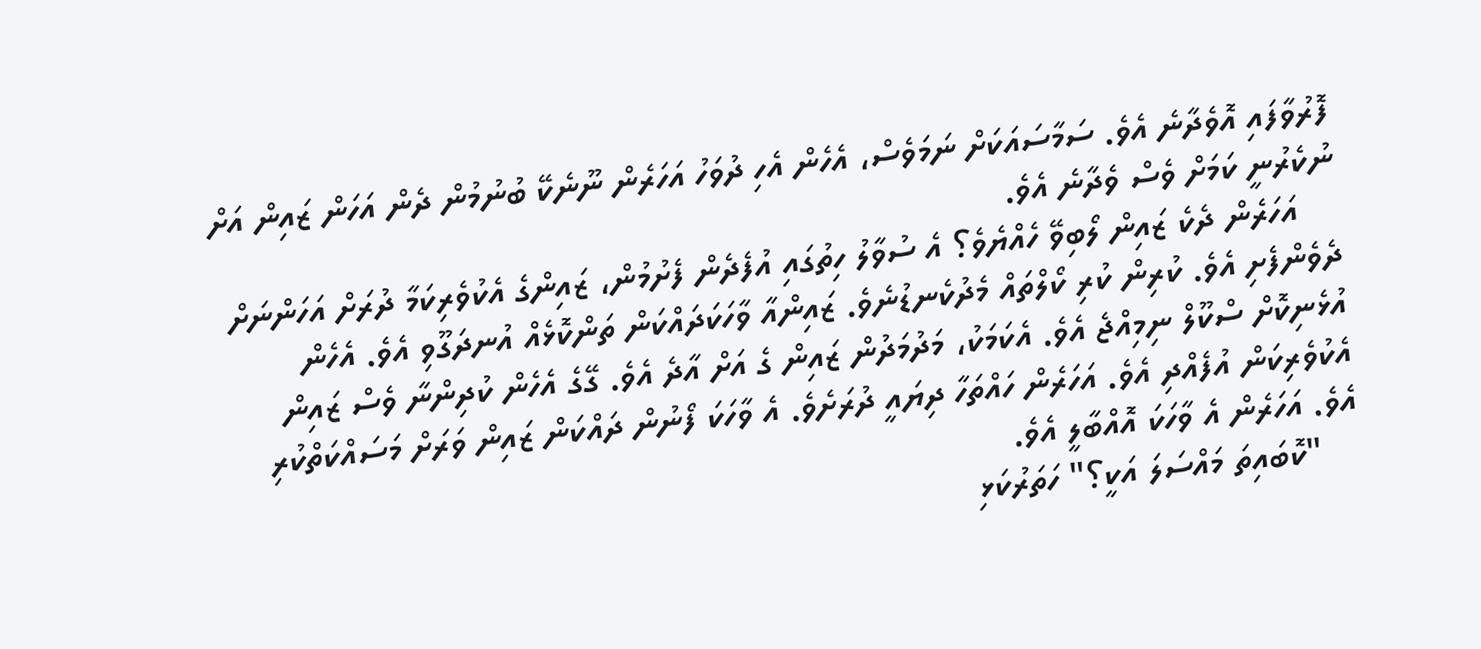ފޮރުވާފައި އޮވެދާނެ އެވެ. ސަމާސައަކަށް ނަމަވެސް، އެހެން އެހި ދުވަހު އަހަރެން ނޫނެކޭ ބުނުމުން ދެން އަހަން ޒައިން އަށް ނުކެރުނީ ކަމަށް ވެސް ވެދާނެ އެވެ.
    އަހަރެން ދެކެ ޒައިން ލޯބިވޭ ހެއްޔެވެ؟ އެ ސުވާލު ހިތުގައި އުފެދެން ފެށުމުން، ޒައިންގެ އެކުވެރިކަމާ ދުރަށް އަހަންނަށް ދެވެންފެށި އެވެ. ކުރިން ކުރި ކޯލްތައް މެދުކެނޑުނެވެ. ޒައިންއާ ވާހަކަދައްކަން ތަންކޮޅެއް އުނދަގޫވި އެވެ. އެހެން އުޅެނިކޮށް ސްކޫލް ނިމިއްޖެ އެވެ. އެކަމަކު، މަދުމަދުން ޒައިން ގެ އަށް އާދެ އެވެ. ގޭގެ އެހެން ކުދިންނާ ވެސް ޒައިން އެކުވެރިކަން އުފެއްދި އެވެ. އަހަރެން ހައްތަހާ ދިޔައީ ދުރަށެވެ. އެ ވާހަކަ ފޯނުން ދައްކަން ޒައިން ވަރަށް މަސައްކަތްކުރި އެވެ. އަހަރެން އެ ވާހަކަ އޮއްބާލީ އެވެ.
    "ކޮބައިތަ މައްސަލަ އަކީ؟" ހަތަރުކަޅި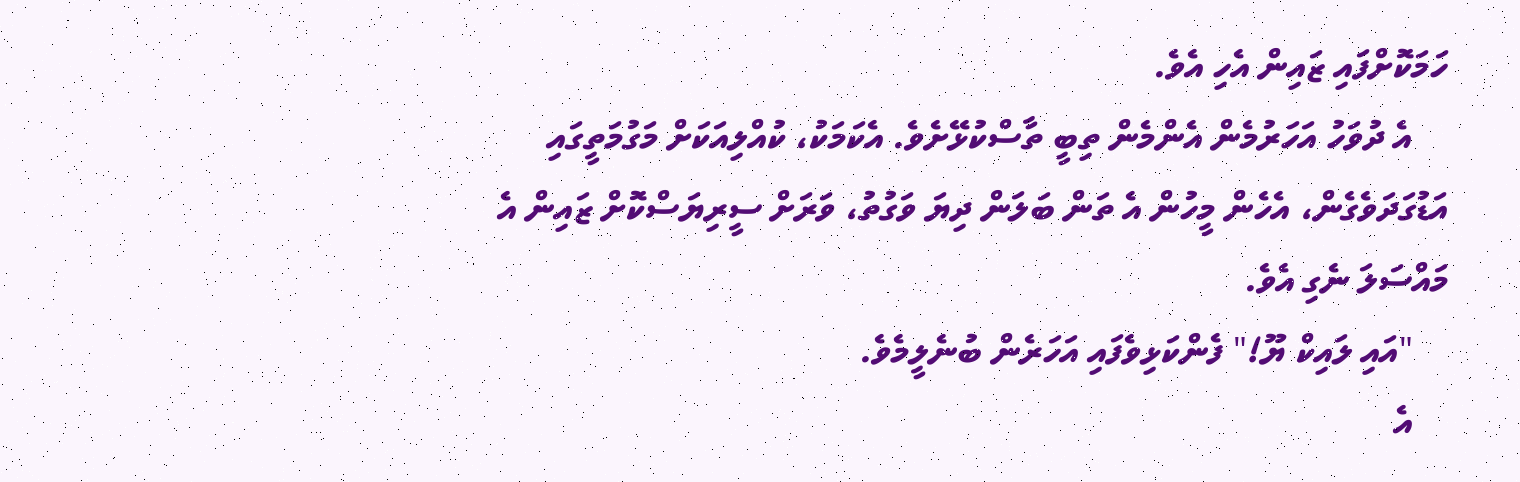ހަމަކޮށްފައި ޒައިން އެހި އެވެ.
    އެ ދުވަހު އަހަރުމެން އެންމެން ތިބީ ތާސްކުޅޭށެވެ. އެކަމަކު، ކުއްލިއަކަށް މަގުމަތީގައި އަޑުގަދަވެގެން، އެހެން މީހުން އެ ތަން ބަލަން ދިޔަ ވަގުތު، ވަރަށް ސީރިޔަސްކޮށް ޒައިން އެ މައްސަލަ ނެގި އެވެ.
    "އައި ލައިކް ޔޫ!" ފެންކަޅިވެފައި އަހަރެން ބުނެލީމެވެ.
    އެ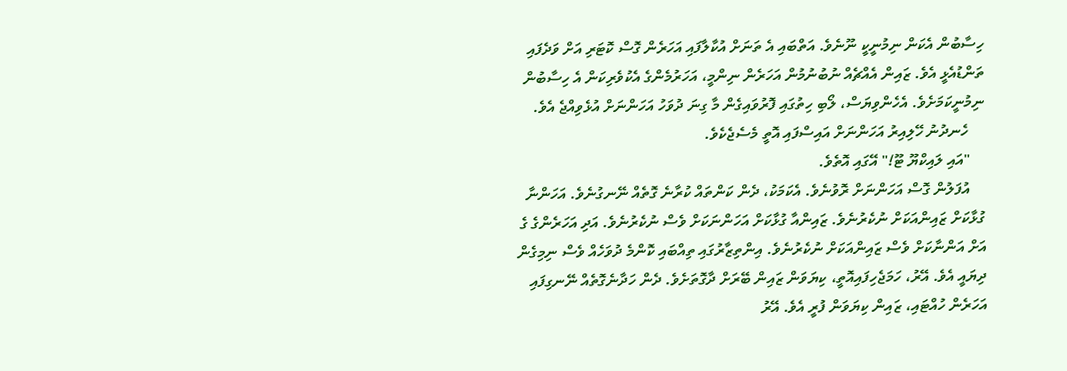ހިސާބުން އެކަން ނިމުނީކީ ނޫނެވެ. އަތްބައި އެ ތަނަށް އުކާލާފައި އަހަރެން ގޮސް ކޮޓަރި އަށް ވަދެފައި ތަންޑުއެޅީ އެވެ. ޒައިން އެއްޗެއް ނުބުނުމުން އަހަރެން ނިންމީ، އަހަރުމެންގެ އެކުވެރިކަން އެ ހިސާބުން ނިމުނީކަމަށެވެ. އެހެންވިޔަސް، ލޯބި ހިތުގައި ފޮރުވައިގެން މާ ގިނަ ދުވަހު އަހަންނަށް އުޅެވިއްޖެ އެވެ.
    ހެނދުނު ހޭލިއިރު އަހަންނަށް އައިސްފައި އޮތީ މެސެޖެކެވެ.
    "އައި ލައިކްޔޫ ޓޫ!" އޭގައި އޮތެވެ.
    އުފަލުން ގޮސް އަހަންނަށް ރޮވުނެވެ. އެކަމަކު، ދެން ކަންތައް ކުރާނެ ގޮތެއް ނޭނގުނެވެ. އަހަންނާ ގުޅާކަށް ޒައިންއަކަށް ނުކެރުނެވެ. ޒައިންއާ ގުޅާކަށް އަހަންނަކަށް ވެސް ނުކެރުނެވެ. އަދި އަހަރެންގެ ގެ އަށް އަންނާކަށް ވެސް ޒައިންއަކަށް ނުކެރުނެވެ. އިންތިޒާރުގައި ތިއްބައި ކޮންމެ ދުވަހެއް ވެސް ނިމިގެން ދިޔައީ އެވެ. އޭރު، ހަމަޖެހިފައިއޮތީ، ކިޔަވަން ޒައިން ބޭރަށް ދާގޮތަށެވެ. ދެން ހަދާނެގޮތެއް ނޭނގިފައި އަހަރެން ހުއްޓައި، ޒައިން ކިޔަވަން ފުރީ އެވެ. އޭރު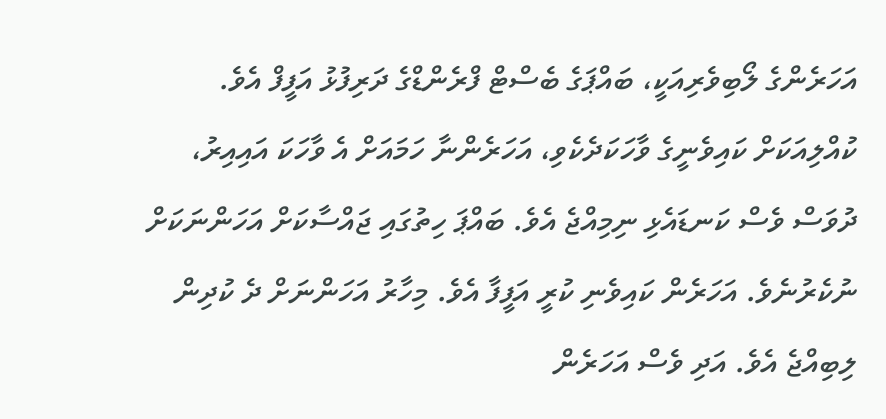އަހަރެންގެ ލޯބިވެރިއަކީ، ބައްޕަގެ ބެސްޓް ފްރެންޑްގެ ދަރިފުޅު އަފީފް އެވެ. ކުއްލިއަކަށް ކައިވެނީގެ ވާހަކަދެކެވި، އަހަރެންނާ ހަމައަށް އެ ވާހަކަ އައިއިރު، ދުވަސް ވެސް ކަނޑައެޅި ނިމިއްޖެ އެވެ. ބައްޕަ ހިތުގައި ޖައްސާކަށް އަހަންނަކަށް ނުކެރުނެވެ. އަހަރެން ކައިވެނި ކުރީ އަފީފާ އެވެ. މިހާރު އަހަންނަށް ދެ ކުދިން ލިބިއްޖެ އެވެ. އަދި ވެސް އަހަރެން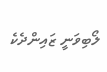ލޯބިވަނީ ޒައިންދެކެ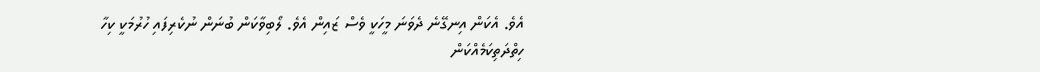އެވެ. އެކަން އިނގޭނެ ދެވަނަ މީހަކީ ވެސް ޒައިން އެވެ. ލޯބިވާކަން ބުނަން ނުކެރިފައި ހުރުމަކީ ކިހާ ހިތްދަތިކަމެއްކަން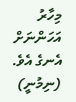މިހާރު އަހަންނަށް އެނގެ އެވެ.
(ނިމުނީ)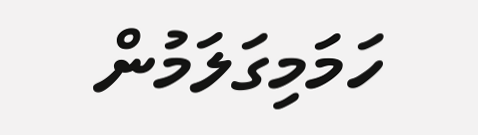ހަމަމިގަލަމުން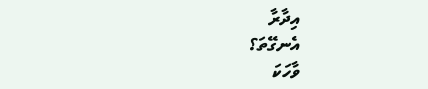އިދާރާ
އެނގޭތަ؟
ވާހަކަ